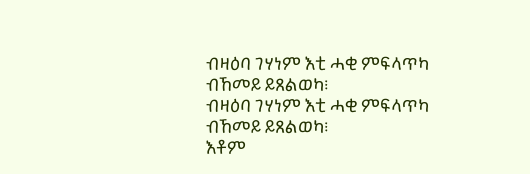ብዛዕባ ገሃነም እቲ ሓቂ ምፍላጥካ ብኸመይ ይጸልወካ፧
ብዛዕባ ገሃነም እቲ ሓቂ ምፍላጥካ ብኸመይ ይጸልወካ፧
እቶም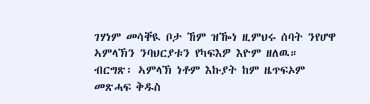ገሃነም መሳቐዪ ቦታ ኸም ዝዀነ ዚምህሩ ሰባት ንየሆዋ ኣምላኽን ንባህርያቱን የካፍእዎ እዮም ዘለዉ። ብርግጽ፡ ኣምላኽ ነቶም እኩያት ከም ዜጥፍኦም መጽሓፍ ቅዱስ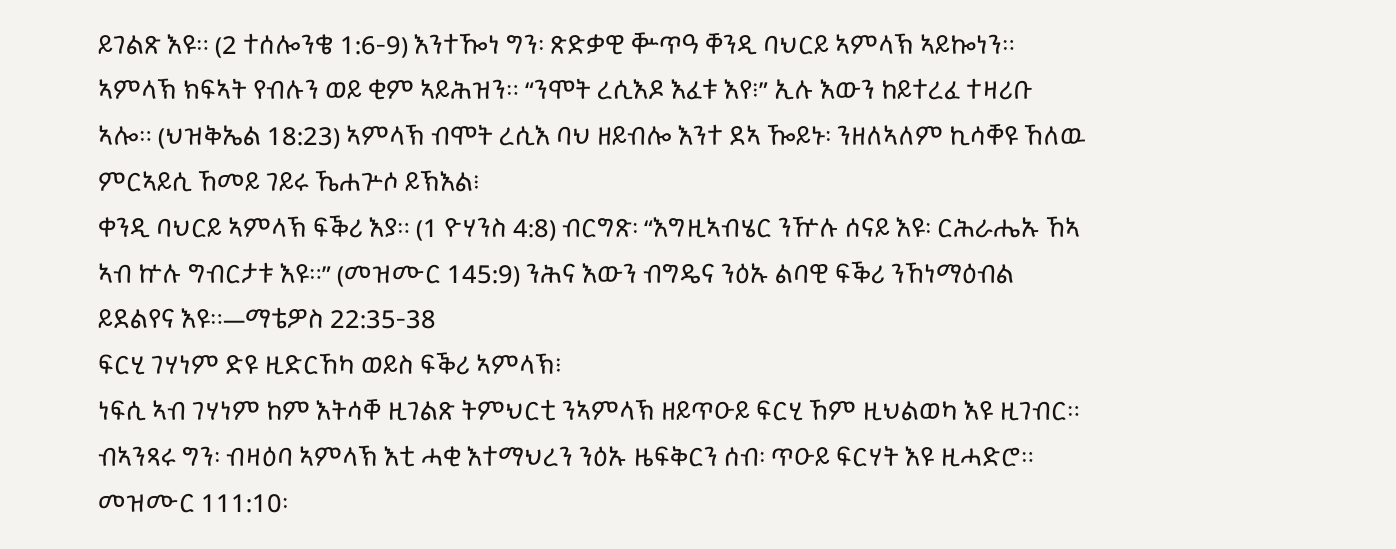ይገልጽ እዩ። (2 ተሰሎንቄ 1:6-9) እንተዀነ ግን፡ ጽድቃዊ ቝጥዓ ቐንዲ ባህርይ ኣምላኽ ኣይኰነን።
ኣምላኽ ክፍኣት የብሉን ወይ ቂም ኣይሕዝን። “ንሞት ረሲእዶ እፈቱ እየ፧” ኢሉ እውን ከይተረፈ ተዛሪቡ ኣሎ። (ህዝቅኤል 18:23) ኣምላኽ ብሞት ረሲእ ባህ ዘይብሎ እንተ ደኣ ዀይኑ፡ ንዘለኣለም ኪሳቐዩ ኸለዉ ምርኣይሲ ኸመይ ገይሩ ኼሐጕሶ ይኽእል፧
ቀንዲ ባህርይ ኣምላኽ ፍቕሪ እያ። (1 ዮሃንስ 4:8) ብርግጽ፡ “እግዚኣብሄር ንዅሉ ሰናይ እዩ፡ ርሕራሔኡ ኸኣ ኣብ ኵሉ ግብርታቱ እዩ።” (መዝሙር 145:9) ንሕና እውን ብግዴና ንዕኡ ልባዊ ፍቕሪ ንኸነማዕብል ይደልየና እዩ።—ማቴዎስ 22:35-38
ፍርሂ ገሃነም ድዩ ዚድርኸካ ወይስ ፍቕሪ ኣምላኽ፧
ነፍሲ ኣብ ገሃነም ከም እትሳቐ ዚገልጽ ትምህርቲ ንኣምላኽ ዘይጥዑይ ፍርሂ ኸም ዚህልወካ እዩ ዚገብር። ብኣንጻሩ ግን፡ ብዛዕባ ኣምላኽ እቲ ሓቂ እተማህረን ንዕኡ ዜፍቅርን ሰብ፡ ጥዑይ ፍርሃት እዩ ዚሓድሮ። መዝሙር 111:10፡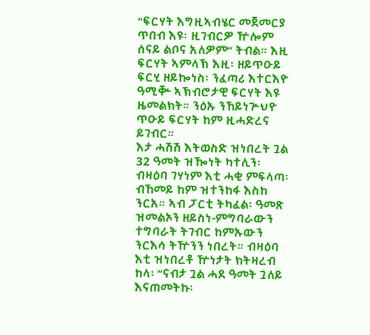“ፍርሃት እግዚኣብሄር መጀመርያ ጥበብ እዩ፡ ዚገብርዎ ዅሎም ሰናይ ልቦና አለዎም” ትብል። እዚ ፍርሃት ኣምላኽ እዚ፡ ዘይጥዑይ ፍርሂ ዘይኰነስ፡ ንፈጣሪ እተርእዮ ዓሚቝ ኣኽብሮታዊ ፍርሃት እዩ ዜመልክት። ንዕኡ ንኸይነጕህዮ ጥዑይ ፍርሃት ከም ዚሓድረና ይገብር።
እታ ሓሽሽ እትወስድ ዝነበረት ጓል 32 ዓመት ዝዀነት ካተሊን፡ ብዛዕባ ገሃነም እቲ ሓቂ ምፍላጣ፡ ብኸመይ ከም ዝተንከፋ እስከ ንርአ። ኣብ ፓርቲ ትካፈል፡ ዓመጽ ዝመልኦን ዘይስነ-ምግባራውን ተግባራት ትገብር ከምኡውን ንርእሳ ትዅንን ነበረት። ብዛዕባ እቲ ዝነበረቶ ዅነታት ክትዛረብ ከላ፡ “ናብታ ጓል ሓደ ዓመት ጓለይ እናጠመትኩ፡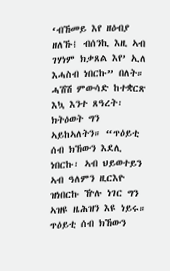‘ብኸመይ እየ ዘዕብያ ዘለኹ፧ ብሰንኪ እዚ ኣብ ገሃነም ክቃጸል እየ’ ኢለ እሓስብ ነበርኩ” በለት። ሓሽሽ ምውሳድ ከተቋርጽ እኳ እንተ ጸዓረት፡ ክትዕወት ግን ኣይከኣለትን። “ጥዕይቲ ሰብ ክኸውን እደሊ ነበርኩ፡ ኣብ ህይወተይን
ኣብ ዓለምን ዚርእዮ ዝነበርኩ ዅሉ ነገር ግን ኣዝዩ ዜሕዝን እዩ ነይሩ። ጥዕይቲ ሰብ ክኸውን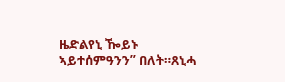ዜድልየኒ ዀይኑ ኣይተሰምዓንን” በለት።ጸኒሓ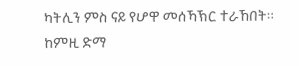ካትሊን ምስ ናይ የሆዋ መሰኻኽር ተራኸበት። ከምዚ ድማ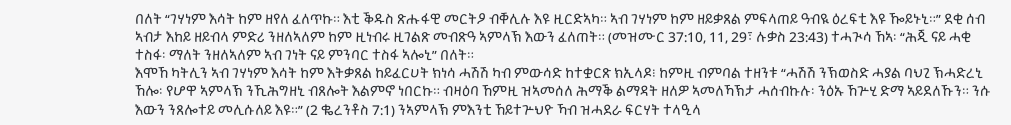በለት “ገሃነም እሳት ከም ዘየለ ፈለጥኩ። እቲ ቕዱስ ጽሑፋዊ መርትዖ ብቐሊሉ እዩ ዚርድኣካ። ኣብ ገሃነም ከም ዘይቃጸል ምፍላጠይ ዓብዪ ዕረፍቲ እዩ ዀይኑኒ።” ደቂ ሰብ ኣብታ እከይ ዘይብላ ምድሪ ንዘለኣለም ከም ዚነብሩ ዚገልጽ መብጽዓ ኣምላኽ እውን ፈለጠት። (መዝሙር 37:10, 11, 29፣ ሉቃስ 23:43) ተሓጒሳ ኸኣ፡ “ሕጂ ናይ ሓቂ ተስፋ፡ ማለት ንዘለኣለም ኣብ ገነት ናይ ምንባር ተስፋ ኣሎኒ” በለት።
እሞኸ ካትሊን ኣብ ገሃነም እሳት ከም እትቃጸል ከይፈርሀት ክነሳ ሓሽሽ ካብ ምውሳድ ከተቋርጽ ክኢላዶ፧ ከምዚ ብምባል ተዘንቱ “ሓሽሽ ንኽወስድ ሓያል ባህጊ ኽሓድረኒ ኸሎ፡ የሆዋ ኣምላኽ ንኺሕግዘኒ ብጸሎት እልምኖ ነበርኩ። ብዛዕባ ኸምዚ ዝኣመሰለ ሕማቕ ልማዳት ዘለዎ ኣመለኻኽታ ሓሰብኩሉ፡ ንዕኡ ኸጕሂ ድማ ኣይደለኹን። ንሱ እውን ንጸሎተይ መሊሱለይ እዩ።” (2 ቈረንቶስ 7:1) ንኣምላኽ ምእንቲ ኸይተጕህዮ ኻብ ዝሓደራ ፍርሃት ተላዒላ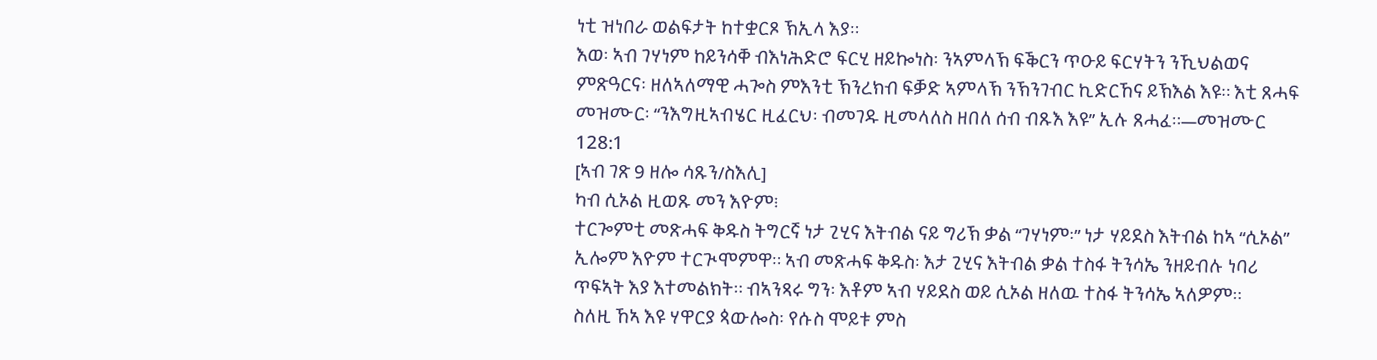ነቲ ዝነበራ ወልፍታት ከተቋርጾ ኽኢላ እያ።
እወ፡ ኣብ ገሃነም ከይንሳቐ ብእነሕድሮ ፍርሂ ዘይኰነስ፡ ንኣምላኽ ፍቕርን ጥዑይ ፍርሃትን ንኺህልወና ምጽዓርና፡ ዘለኣለማዊ ሓጐስ ምእንቲ ኽንረክብ ፍቓድ ኣምላኽ ንኽንገብር ኪድርኸና ይኽእል እዩ። እቲ ጸሓፍ መዝሙር፡ “ንእግዚኣብሄር ዚፈርህ፡ ብመገዱ ዚመላለስ ዘበለ ሰብ ብጹእ እዩ” ኢሉ ጸሓፈ።—መዝሙር 128:1
[ኣብ ገጽ 9 ዘሎ ሳጹን/ስእሊ]
ካብ ሲኦል ዚወጹ መን እዮም፧
ተርጐምቲ መጽሓፍ ቅዱስ ትግርኛ ነታ ጊሂና እትብል ናይ ግሪኽ ቃል “ገሃነም፡” ነታ ሃይደስ እትብል ከኣ “ሲኦል” ኢሎም እዮም ተርጒሞምዋ። ኣብ መጽሓፍ ቅዱስ፡ እታ ጊሂና እትብል ቃል ተስፋ ትንሳኤ ንዘይብሉ ነባሪ ጥፍኣት እያ እተመልክት። ብኣንጻሩ ግን፡ እቶም ኣብ ሃይደስ ወይ ሲኦል ዘለዉ ተስፋ ትንሳኤ ኣለዎም።
ስለዚ ኸኣ እዩ ሃዋርያ ጳውሎስ፡ የሱስ ሞይቱ ምስ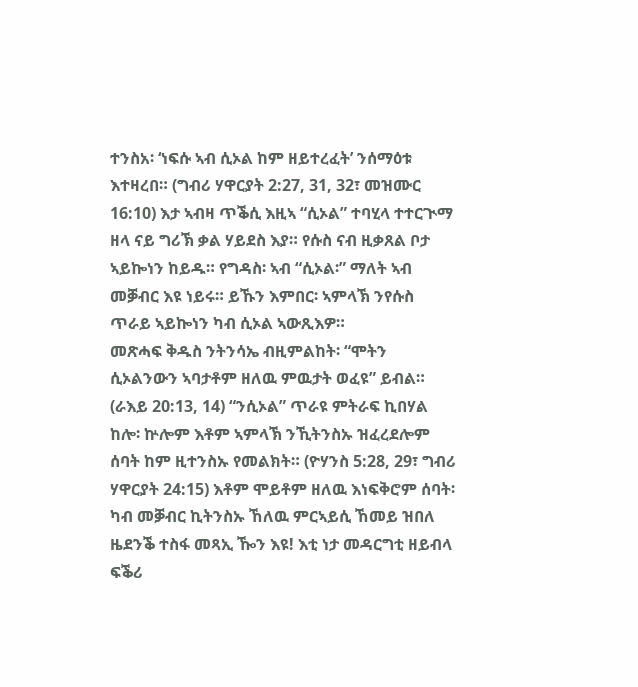ተንስአ፡ ‘ነፍሱ ኣብ ሲኦል ከም ዘይተረፈት’ ንሰማዕቱ እተዛረበ። (ግብሪ ሃዋርያት 2:27, 31, 32፣ መዝሙር 16:10) እታ ኣብዛ ጥቕሲ እዚኣ “ሲኦል” ተባሂላ ተተርጒማ ዘላ ናይ ግሪኽ ቃል ሃይደስ እያ። የሱስ ናብ ዚቃጸል ቦታ ኣይኰነን ከይዱ። የግዳስ፡ ኣብ “ሲኦል፡” ማለት ኣብ መቓብር እዩ ነይሩ። ይኹን እምበር፡ ኣምላኽ ንየሱስ ጥራይ ኣይኰነን ካብ ሲኦል ኣውጺእዎ።
መጽሓፍ ቅዱስ ንትንሳኤ ብዚምልከት፡ “ሞትን ሲኦልንውን ኣባታቶም ዘለዉ ምዉታት ወፈዩ” ይብል። (ራእይ 20:13, 14) “ንሲኦል” ጥራዩ ምትራፍ ኪበሃል ከሎ፡ ኵሎም እቶም ኣምላኽ ንኺትንስኡ ዝፈረደሎም ሰባት ከም ዚተንስኡ የመልክት። (ዮሃንስ 5:28, 29፣ ግብሪ ሃዋርያት 24:15) እቶም ሞይቶም ዘለዉ እነፍቅሮም ሰባት፡ ካብ መቓብር ኪትንስኡ ኸለዉ ምርኣይሲ ኸመይ ዝበለ ዜደንቕ ተስፋ መጻኢ ዀን እዩ! እቲ ነታ መዳርግቲ ዘይብላ ፍቕሪ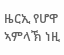ዜርኢ የሆዋ ኣምላኽ ነዚ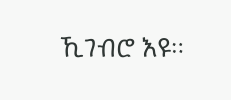ኺገብሮ እዩ።